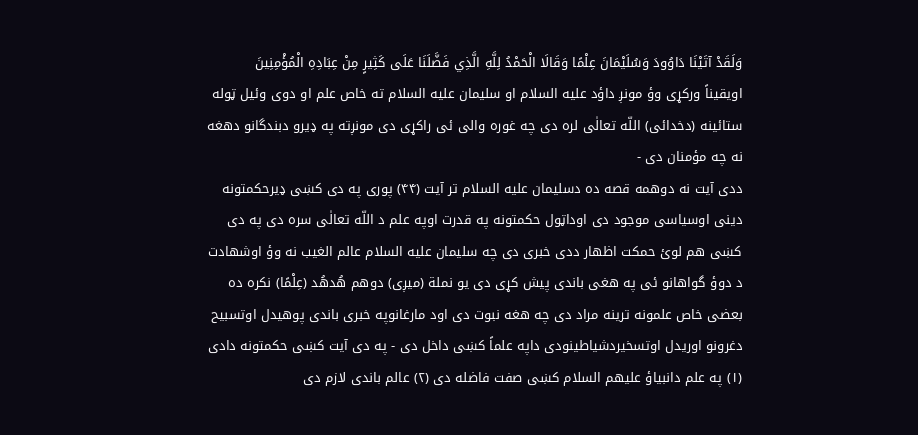وَلَقَدْ آتَيْنَا دَاوُودَ وَسُلَيْمَانَ عِلْمًا وَقَالَا الْحَمْدُ لِلَّهِ الَّذِي فَضَّلَنَا عَلَى كَثِيرٍ مِنْ عِبَادِهِ الْمُؤْمِنِينَ
اویقیناً ورکړی وؤ مونږ داؤد علیه السلام او سلیمان علیه السلام ته خاص علم او دوی وئیل ټوله ستائینه (دخدائی) اللّه تعالٰی لره دی چه غوره والی ئی راکړی دی مونږته په ډیرو دبندگانو دهغه نه چه مؤمنان دی -
ددی آیت نه دوهمه قصه ده دسلیمان علیه السلام تر آیت (۴۴) پوری په دی کښی ډیرحکمتونه دینی اوسیاسی موجود دی اوداټول حکمتونه په قدرت اوپه علم د اللّه تعالٰی سره دی په دی کښی هم لوئ حمکت اظهار ددی خبری دی چه سلیمان علیه السلام عالم الغیب نه وؤ اوشهادت د دوؤ گواهانو ئی په هغی باندی پیش کړی دی یو نملة (میږی) دوهم هُدهُد (عِلْمًا) نکره ده بعضی خاص علمونه ترینه مراد دی چه هغه نبوت دی اود مارغانوپه خبری باندی پوهیدل اوتسبیح دغرونو اوریدل اوتسخیردشیاطینودی داپه علماً کښی داخل دی - په دی آیت کښی حکمتونه دادی (۱) په علم دانبیاؤ علیهم السلام کښی صفت فاضله دی (۲) عالم باندی لازم دی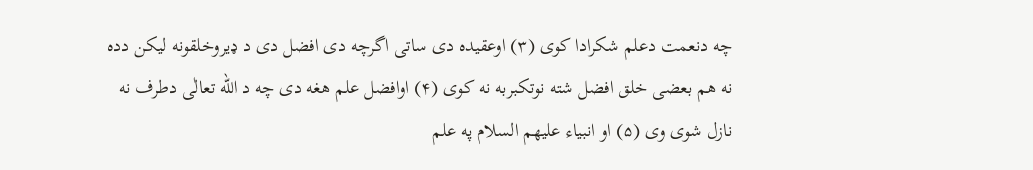چه دنعمت دعلم شکرادا کوی (۳) اوعقیده دی ساتی اگرچه دی افضل دی د ډیروخلقونه لیکن دده نه هم بعضی خلق افضل شته نوتکبربه نه کوی (۴) اوافضل علم هغه دی چه د اللّه تعالٰی دطرف نه نازل شوی وی (۵) او انبیاء علیهم السلام په علم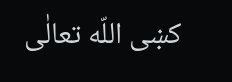کښی اللّه تعالٰی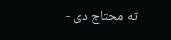ته محتاج دی -